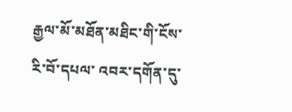རྒྱལ་མོ་མཐོན་མཐིང་གི་ངོས་རི་བོ་དཔལ་ འབར་དགོན་དུ་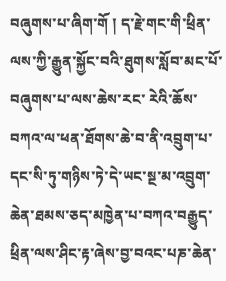བཞུགས་པ་ཞིག་གོ ། ད་རྗེ་གང་གི་ཕྲིན་ལས་ཀྱི་རྒྱུན་སྐྱོང་བའི་ཐུགས་སློབ་མང་པོ་བཞུགས་པ་ལས་ཆེས་རང་ རེའི་ཆོས་བཀའ་ལ་ཕན་ཐོགས་ཆེ་བ་ནི་འབྲུག་པ་དང་སི་ཏུ་གཉིས་ཏེ་དེ་ཡང་སྔ་མ་འབྲུག་ ཆེན་ཐམས་ཅད་མཁྱེན་པ་བཀའ་བརྒྱུད་ཕྲིན་ལས་ཤིང་རྟ་ཞེས་བྱ་བའང་པཎ་ཆེན་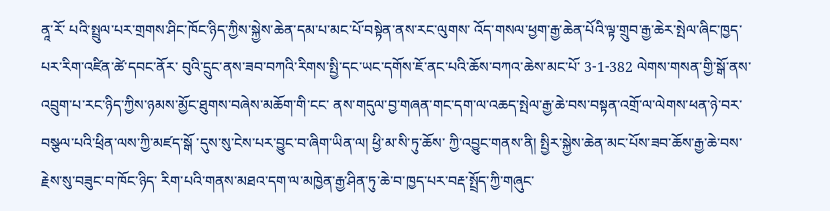ནཱ་རོ་ པའི་སྤྲུལ་པར་གྲགས་ཤིང་ཁོང་ཉིད་ཀྱིས་སྐྱེས་ཆེན་དམ་པ་མང་པོ་བསྟེན་ནས་རང་ལུགས་ འོད་གསལ་ཕྱག་རྒྱ་ཆེན་པོའི་ལྟ་གྲུབ་རྒྱ་ཆེར་སྤེལ་ཞིང་ཁྱད་པར་རིག་འཛིན་ཚེ་དབང་ནོར་ བུའི་དྲུང་ནས་ཟབ་བཀའི་རིགས་སྤྱི་དང་ཡང་དགོས་ཇོ་ནང་པའི་ཆོས་བཀའ་ཆེས་མང་པོ་ 3-1-382 ལེགས་གསན་གྱི་སྒོ་ནས་འབྲུག་པ་རང་ཉིད་ཀྱིས་ཉམས་མྱོང་ཐུགས་བཞེས་མཆོག་གི་ངང་ ནས་གདུལ་བྱ་གཞན་གང་དག་ལ་འཆད་སྤེལ་རྒྱ་ཆེ་བས་བསྟན་འགྲོ་ལ་ལེགས་ཕན་ཉེ་བར་ བསྩལ་པའི་ཕྲིན་ལས་ཀྱི་མཛད་སྒོ ་དུས་སུ་ངེས་པར་བྱུང་བ་ཞིག་ཡིན་ལ། ཕྱི་མ་སི་ཏུ་ཆོས་ ཀྱི་འབྱུང་གནས་ནི། སྤྱིར་སྐྱེས་ཆེན་མང་པོས་ཟབ་ཆོས་རྒྱ་ཆེ་བས་རྗེས་སུ་བཟུང་བ་ཁོང་ཉིད་ རིག་པའི་གནས་མཐའ་དག་ལ་མཁྱེན་རྒྱ་ཤིན་ཏུ་ཆེ་བ་ཁྱད་པར་བརྡ་སྤྲོད་ཀྱི་གཞུང་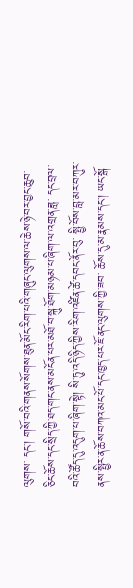ལུགས་ དང་། གསོ་བའི་གནས་སོགས་ཐུན་མོང་རིག་པའི་གཞུང་ལུགས་ལ་ཆེས་ཉེ་བར་བྱང་ཆུབ་ ཅིང་ཆོས་དང་སྲིད་ཀྱི་ཐད་གང་ནས་མངོན་པར་མཐོ་བ་སྐུ་ཐོག་མཉམ་པ་ཞིག་ལ་འགྲན་ཟླ་ དང་བྲལ་བའི་ཚོད་དུ་འདུག་པ་ཞིག་སྟེ། སི་ཏུ་འདི་ཉིད་ཀྱིས་རིག་འཛིན་ཚེ་དབང་ནོར་བུ་ སྤྱི་བོས་བླ་མར་བཀུར་ནས་སྤྱིར་ན་ཆོས་བཀའ་མང་པོ་དང་ཁྱད་པར་ཇོ་ནང་ལུགས་ཀྱི་ཟབ་ ཆོས་དུ་མ་རྣམས་དང་། ཡང་སྒོ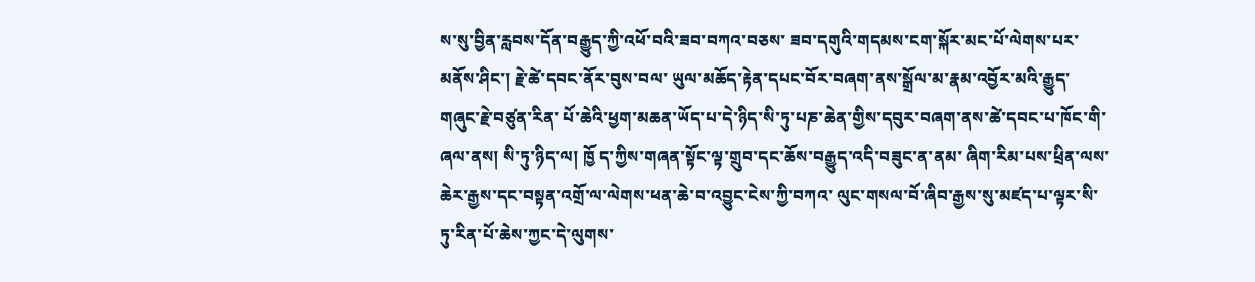ས་སུ་བྱིན་རླབས་དོན་བརྒྱུད་ཀྱི་འཕོ་བའི་ཟབ་བཀའ་བཅས་ ཟབ་དགུའི་གདམས་ངག་སྐོར་མང་པོ་ལེགས་པར་མནོས་ཤིང་། རྗེ་ཚེ་དབང་ནོར་བུས་བལ་ ཡུལ་མཆོད་རྟེན་དཔང་བོར་བཞག་ནས་སྒྲོལ་མ་རྣམ་འབྱོར་མའི་རྒྱུད་གཞུང་རྗེ་བཙུན་རིན་ པོ་ཆེའི་ཕྱག་མཆན་ཡོད་པ་དེ་ཉིད་སི་ཏུ་པཎ་ཆེན་གྱིས་དབུར་བཞག་ནས་ཚེ་དབང་པ་ཁོང་གི་ ཞལ་ནས། སི་ཏུ་ཉིད་ལ། ཁྱོ ད་ཀྱིས་གཞན་སྟོང་ལྟ་གྲུབ་དང་ཆོས་བརྒྱུད་འདི་བཟུང་ན་ནམ་ ཞིག་རིམ་པས་ཕྲིན་ལས་ཆེར་རྒྱས་དང་བསྟན་འགྲོ་ལ་ལེགས་ཕན་ཆེ་བ་འབྱུང་ངེས་ཀྱི་བཀའ་ ལུང་གསལ་བོ་ཞིབ་རྒྱས་སུ་མཛད་པ་ལྟར་སི་ཏུ་རིན་པོ་ཆེས་ཀྱང་དེ་ལུགས་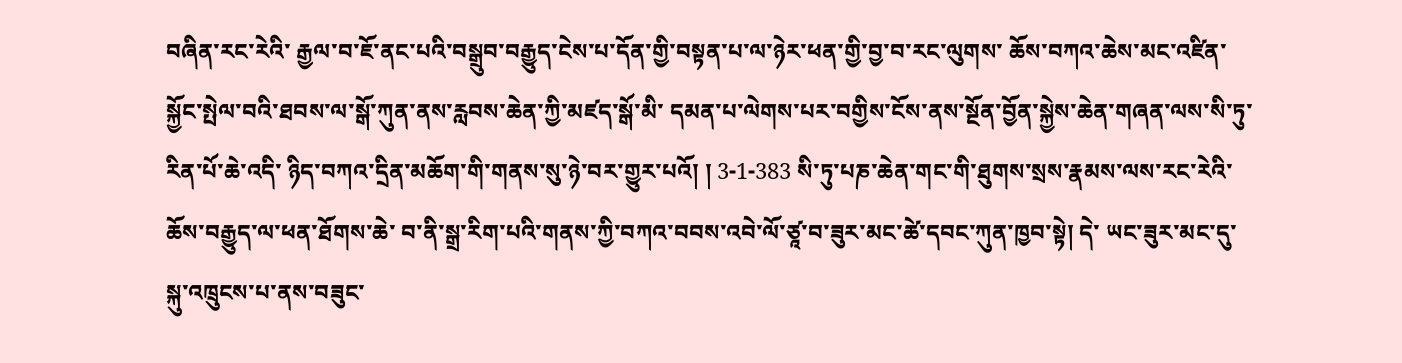བཞིན་རང་རེའི་ རྒྱལ་བ་ཇོ་ནང་པའི་བསྒྲུབ་བརྒྱུད་ངེས་པ་དོན་གྱི་བསྟན་པ་ལ་ཉེར་ཕན་གྱི་བྱ་བ་རང་ལུགས་ ཆོས་བཀའ་ཆེས་མང་འཛིན་སྐྱོང་སྤེལ་བའི་ཐབས་ལ་སྒོ་ཀུན་ནས་རླབས་ཆེན་ཀྱི་མཛད་སྒོ་མི་ དམན་པ་ལེགས་པར་བགྱིས་ངོས་ནས་སྔོན་བྱོན་སྐྱེས་ཆེན་གཞན་ལས་སི་ཏུ་རིན་པོ་ཆེ་འདི་ ཉིད་བཀའ་དྲིན་མཆོག་གི་གནས་སུ་ཉེ་བར་གྱུར་པའོ། ། 3-1-383 སི་ཏུ་པཎ་ཆེན་གང་གི་ཐུགས་སྲས་རྣམས་ལས་རང་རེའི་ཆོས་བརྒྱུད་ལ་ཕན་ཐོགས་ཆེ་ བ་ནི་སྒྲ་རིག་པའི་གནས་ཀྱི་བཀའ་བབས་འབེ་ལོ་ཙཱ་བ་ཟུར་མང་ཚེ་དབང་ཀུན་ཁྱབ་སྟེ། དེ་ ཡང་ཟུར་མང་དུ་སྐུ་འཁྲུངས་པ་ནས་བཟུང་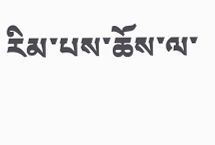རིམ་པས་ཆོས་ལ་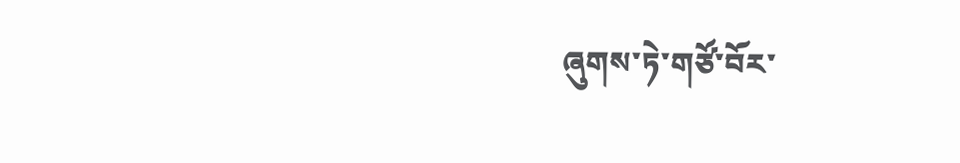ཞུགས་ཏེ་གཙོ་བོར་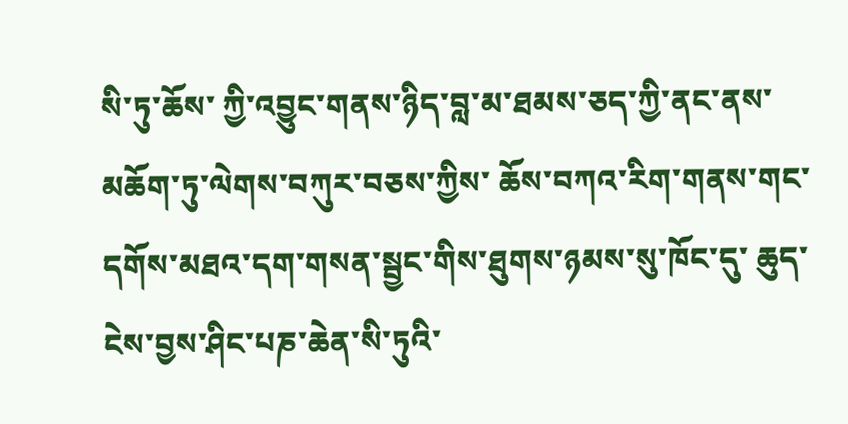སི་ཏུ་ཆོས་ ཀྱི་འབྱུང་གནས་ཉིད་བླ་མ་ཐམས་ཅད་ཀྱི་ནང་ནས་མཆོག་ཏུ་ལེགས་བཀུར་བཅས་ཀྱིས་ ཆོས་བཀའ་རིག་གནས་གང་དགོས་མཐའ་དག་གསན་སྦྱང་གིས་ཐུགས་ཉམས་སུ་ཁོང་དུ་ ཆུད་ངེས་བྱས་ཤིང་པཎ་ཆེན་སི་ཏུའི་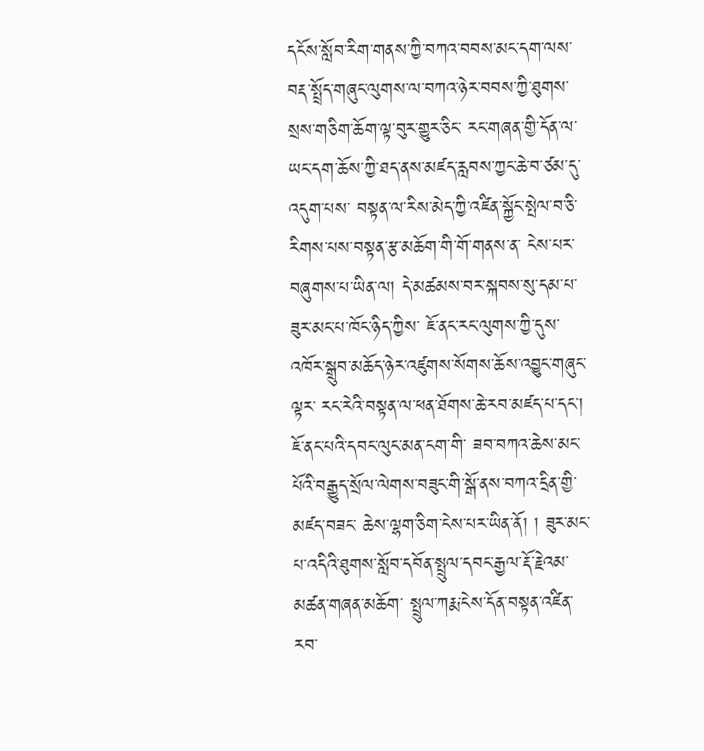དངོས་སློབ་རིག་གནས་ཀྱི་བཀའ་བབས་མང་དག་ལས་ བརྡ་སྤྲོད་གཞུང་ལུགས་ལ་བཀའ་ཉེར་བབས་ཀྱི་ཐུགས་སྲས་གཅིག་ཆོག་ལྟ་བུར་གྱུར་ཅིང་ རང་གཞན་གྱི་དོན་ལ་ཡང་དག་ཆོས་ཀྱི་ཐད་ནས་མཛད་རླབས་ཀྱང་ཆེ་བ་ཙམ་དུ་འདུག་པས་ བསྟན་ལ་རིས་མེད་ཀྱི་འཛིན་སྐྱོང་སྤེལ་བ་ཅི་རིགས་པས་བསྟན་རྩ་མཆོག་གི་གོ་གནས་ན་ ངེས་པར་བཞུགས་པ་ཡིན་ལ། དེ་མཚམས་བར་སྐབས་སུ་དམ་པ་ཟུར་མང་པ་ཁོང་ཉིད་ཀྱིས་ ཇོ་ནང་རང་ལུགས་ཀྱི་དུས་འཁོར་སྒྲུབ་མཆོད་ཉེར་འཛུགས་སོགས་ཆོས་འབྱུང་གཞུང་ལྟར་ རང་རེའི་བསྟན་ལ་ཕན་ཐོགས་ཆེ་རབ་མཛད་པ་དང་། ཇོ་ནང་པའི་དབང་ལུང་མན་ངག་གི་ ཟབ་བཀའ་ཆེས་མང་པོའི་བརྒྱུད་སྲོལ་ལེགས་བཟུང་གི་སྒོ་ནས་བཀའ་དྲིན་གྱི་མཛད་བཟང་ ཆེས་ལྷག་ཅིག་ངེས་པར་ཡིན་ནོ། ། ཟུར་མང་པ་འདིའི་ཐུགས་སློབ་དབོན་སྤྲུལ་དབང་རྒྱལ་རྡོ་རྗེའམ་མཚན་གཞན་མཆོག་ སྤྲུལ་ཀརྨ་ངེས་དོན་བསྟན་འཛིན་རབ་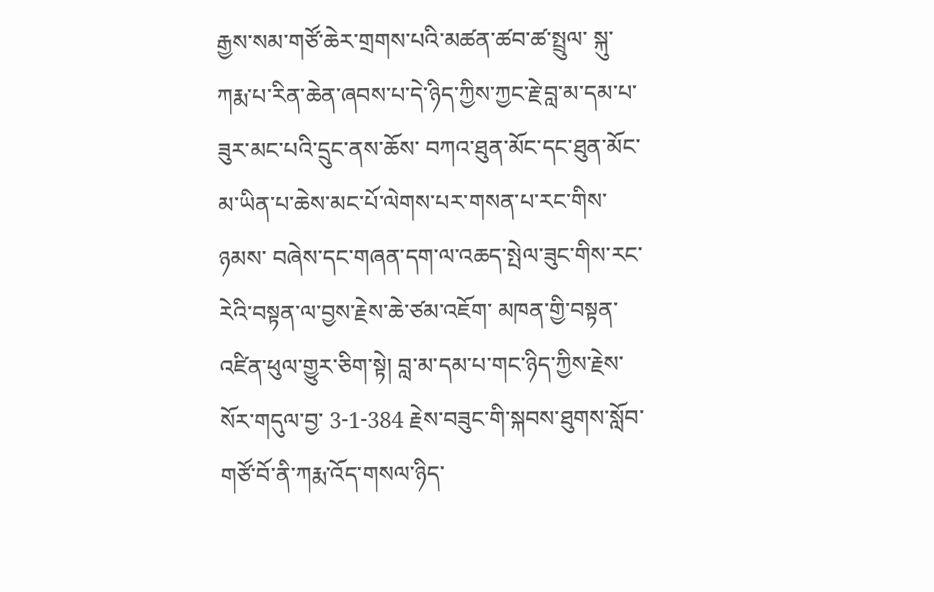རྒྱས་སམ་གཙོ་ཆེར་གྲགས་པའི་མཚན་ཚབ་ཚ་སྤྲུལ་ སྐུ་ཀརྨ་པ་རིན་ཆེན་ཞབས་པ་དེ་ཉིད་ཀྱིས་ཀྱང་རྗེ་བླ་མ་དམ་པ་ཟུར་མང་པའི་དྲུང་ནས་ཆོས་ བཀའ་ཐུན་མོང་དང་ཐུན་མོང་མ་ཡིན་པ་ཆེས་མང་པོ་ལེགས་པར་གསན་པ་རང་གིས་ཉམས་ བཞེས་དང་གཞན་དག་ལ་འཆད་སྤེལ་ཟུང་གིས་རང་རེའི་བསྟན་ལ་བྱས་རྗེས་ཆེ་ཙམ་འཇོག་ མཁན་གྱི་བསྟན་འཛིན་ཕུལ་གྱུར་ཅིག་སྟེ། བླ་མ་དམ་པ་གང་ཉིད་ཀྱིས་རྗེས་སོར་གདུལ་བྱ་ 3-1-384 རྗེས་བཟུང་གི་སྐབས་ཐུགས་སློབ་གཙོ་བོ་ནི་ཀརྨ་འོད་གསལ་ཉིད་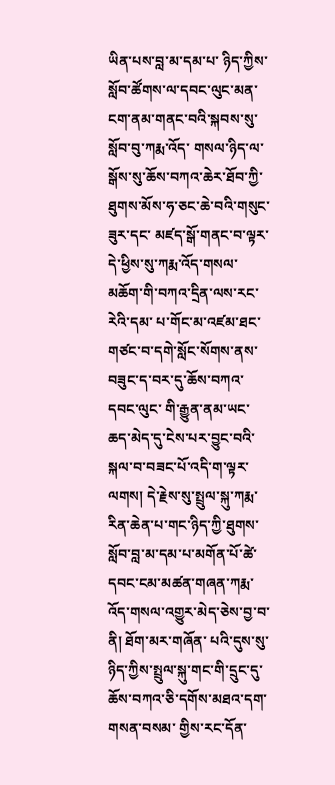ཡིན་པས་བླ་མ་དམ་པ་ ཉིད་ཀྱིས་སློབ་ཚོགས་ལ་དབང་ལུང་མན་ངག་ནམ་གནང་བའི་སྐབས་སུ་སློབ་བུ་ཀརྨ་འོད་ གསལ་ཉིད་ལ་སྒོས་སུ་ཆོས་བཀའ་ཆེར་ཐོབ་ཀྱི་ཐུགས་མོས་ཧ་ཅང་ཆེ་བའི་གསུང་ཟུར་དང་ མཛད་སྒོ་གནང་བ་ལྟར་དེ་ཕྱིས་སུ་ཀརྨ་འོད་གསལ་མཆོག་གི་བཀའ་དྲིན་ལས་རང་རེའི་དམ་ པ་གོང་མ་འཛམ་ཐང་གཙང་བ་དགེ་སློང་སོགས་ནས་བཟུང་ད་བར་དུ་ཆོས་བཀའ་དབང་ལུང་ གི་རྒྱུན་ནམ་ཡང་ཆད་མེད་དུ་ངེས་པར་བྱུང་བའི་སྐལ་བ་བཟང་པོ་འདི་ག་ལྟར་ལགས། དེ་རྗེས་སུ་སྤྲུལ་སྐུ་ཀརྨ་རིན་ཆེན་པ་གང་ཉིད་ཀྱི་ཐུགས་སློབ་བླ་མ་དམ་པ་མགོན་པོ་ཚེ་ དབང་ངམ་མཚན་གཞན་ཀརྨ་འོད་གསལ་འགྱུར་མེད་ཅེས་བྱ་བ་ནི། ཐོག་མར་གཞོན་ པའི་དུས་སུ་ཉིད་ཀྱིས་སྤྲུལ་སྐུ་གང་གི་དྲུང་དུ་ཆོས་བཀའ་ཅི་དགོས་མཐའ་དག་གསན་བསམ་ གྱིས་རང་དོན་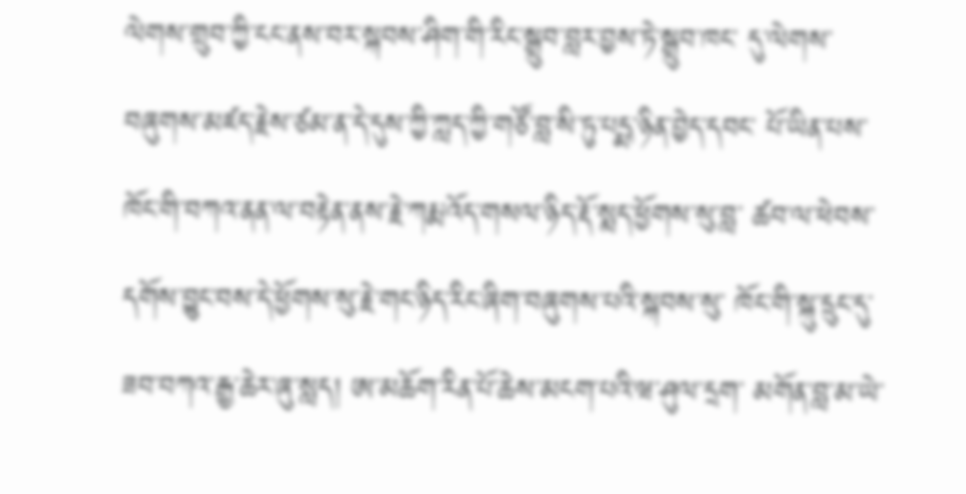ལེགས་གྲུབ་ཀྱི་ངང་ནས་བར་སྐབས་ཤིག་གི་རིང་སྒྲུབ་བླར་བྱས་ཏེ་སྒྲུབ་ཁང་ དུ་ལེགས་བཞུགས་མཛད་རྗེས་ཙམ་ན་དེ་དུས་ཀྱི་ཀླད་ཀྱི་གཙོ་བླ་སི་ཏུ་པདྨ་ཉིན་བྱེད་དབང་ པོ་ཡིན་པས་ཁོང་གི་བཀའ་ནན་ལ་བརྟེན་ནས་རྗེ་ཀརྨ་འོད་གསལ་ཉིད་རྡོ་སྨད་ཕྱོགས་སུ་བླ་ ཚབ་ལ་ཕེབས་དགོས་བྱུང་བས་དེ་ཕྱོགས་སུ་རྗེ་གང་ཉིད་རིང་ཞིག་བཞུགས་པའི་སྐབས་སུ་ ཁོང་གི་སྐུ་དྲུང་དུ་ཟབ་བཀའ་རྒྱ་ཆེར་ཞུ་སླད། ཨ་མཆོག་རིན་པོ་ཆེས་མངག་པའི་ཝ་ཤུལ་དྲག་ མགོན་བླ་མ་ཡེ་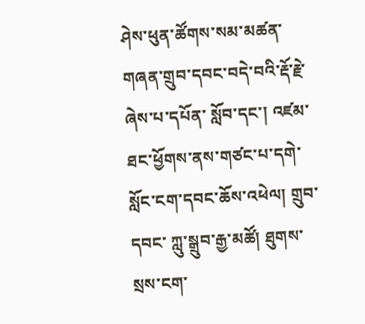ཤེས་ཕུན་ཚོགས་སམ་མཚན་གཞན་གྲུབ་དབང་བདེ་བའི་རྡོ་རྗེ་ཞེས་པ་དཔོན་ སློབ་དང་། འཛམ་ཐང་ཕྱོགས་ནས་གཙང་པ་དགེ་སློང་ངག་དབང་ཆོས་འཕེལ། གྲུབ་དབང་ ཀླུ་སྒྲུབ་རྒྱ་མཚོ། ཐུགས་སྲས་ངག་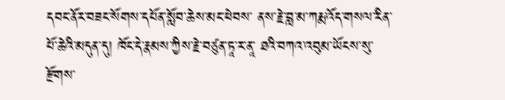དབང་ནོར་བཟང་སོགས་དཔོན་སློབ་ཆེས་མང་ཕེབས་ ནས་རྗེ་བླ་མ་ཀརྨ་འོད་གསལ་རིན་པོ་ཆེའི་མདུན་དུ། ཁོང་དེ་རྣམས་ཀྱིས་རྗེ་བཙུན་ཏཱ་ར་ནཱ་ ཐའི་བཀའ་འབུམ་ཡོངས་སུ་རྫོགས་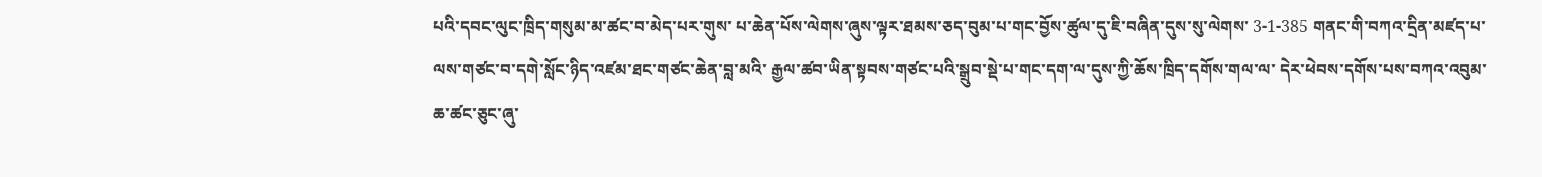པའི་དབང་ལུང་ཁྲིད་གསུམ་མ་ཚང་བ་མེད་པར་གུས་ པ་ཆེན་པོས་ལེགས་ཞུས་ལྟར་ཐམས་ཅད་བུམ་པ་གང་བྱོས་ཚུལ་དུ་ཇི་བཞིན་དུས་སུ་ལེགས་ 3-1-385 གནང་གི་བཀའ་དྲིན་མཛད་པ་ལས་གཙང་བ་དགེ་སློང་ཉིད་འཛམ་ཐང་གཙང་ཆེན་བླ་མའི་ རྒྱལ་ཚབ་ཡིན་སྟབས་གཙང་པའི་སྒྲུབ་སྡེ་པ་གང་དག་ལ་དུས་ཀྱི་ཆོས་ཁྲིད་དགོས་གལ་ལ་ དེར་ཕེབས་དགོས་པས་བཀའ་འབུམ་ཆ་ཚང་ཅུང་ཞུ་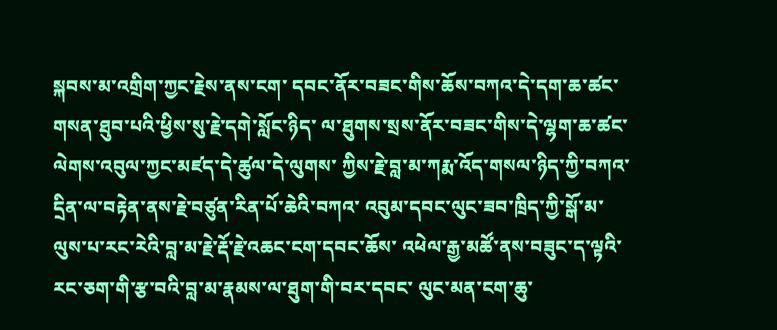སྐབས་མ་འགྲིག་ཀྱང་རྗེས་ནས་ངག་ དབང་ནོར་བཟང་གིས་ཆོས་བཀའ་དེ་དག་ཆ་ཚང་གསན་ཐུབ་པའི་ཕྱིས་སུ་རྗེ་དགེ་སློང་ཉིད་ ལ་ཐུགས་སྲས་ནོར་བཟང་གིས་དེ་ལྷག་ཆ་ཚང་ལེགས་འབུལ་ཀྱང་མཛད་དེ་ཚུལ་དེ་ལུགས་ ཀྱིས་རྗེ་བླ་མ་ཀརྨ་འོད་གསལ་ཉིད་ཀྱི་བཀའ་དྲིན་ལ་བརྟེན་ནས་རྗེ་བཙུན་རིན་པོ་ཆེའི་བཀའ་ འབུམ་དབང་ལུང་ཟབ་ཁྲིད་ཀྱི་སྒོ་མ་ལུས་པ་རང་རེའི་བླ་མ་རྗེ་རྡོ་རྗེ་འཆང་ངག་དབང་ཆོས་ འཕེལ་རྒྱ་མཚོ་ནས་བཟུང་ད་ལྟའི་རང་ཅག་གི་རྩ་བའི་བླ་མ་རྣམས་ལ་ཐུག་གི་བར་དབང་ ལུང་མན་ངག་ཆུ་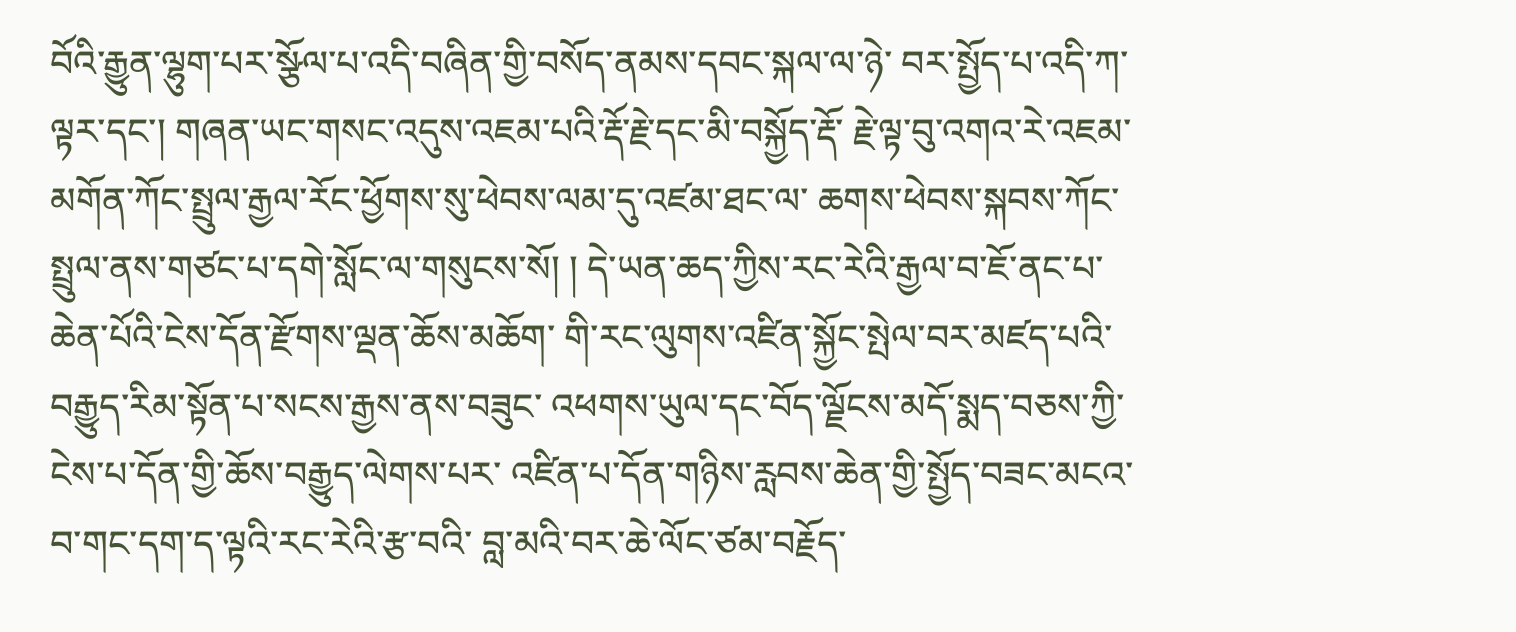བོའི་རྒྱུན་ལྷུག་པར་སྩོལ་པ་འདི་བཞིན་གྱི་བསོད་ནམས་དབང་སྐལ་ལ་ཉེ་ བར་སྤྱོད་པ་འདི་ཀ་ལྟར་དང་། གཞན་ཡང་གསང་འདུས་འཇམ་པའི་རྡོ་རྗེ་དང་མི་བསྐྱོད་རྡོ་ རྗེ་ལྟ་བུ་འགའ་རེ་འཇམ་མགོན་ཀོང་སྤྲུལ་རྒྱལ་རོང་ཕྱོགས་སུ་ཕེབས་ལམ་དུ་འཛམ་ཐང་ལ་ ཆགས་ཕེབས་སྐབས་ཀོང་སྤྲུལ་ནས་གཙང་པ་དགེ་སློང་ལ་གསུངས་སོ། ། དེ་ཡན་ཆད་ཀྱིས་རང་རེའི་རྒྱལ་བ་ཇོ་ནང་པ་ཆེན་པོའི་ངེས་དོན་རྫོགས་ལྡན་ཆོས་མཆོག་ གི་རང་ལུགས་འཛིན་སྐྱོང་སྤེལ་བར་མཛད་པའི་བརྒྱུད་རིམ་སྟོན་པ་སངས་རྒྱས་ནས་བཟུང་ འཕགས་ཡུལ་དང་བོད་ལྗོངས་མདོ་སྨད་བཅས་ཀྱི་ངེས་པ་དོན་གྱི་ཆོས་བརྒྱུད་ལེགས་པར་ འཛིན་པ་དོན་གཉིས་རླབས་ཆེན་གྱི་སྤྱོད་བཟང་མངའ་བ་གང་དག་ད་ལྟའི་རང་རེའི་རྩ་བའི་ བླ་མའི་བར་ཆེ་ལོང་ཙམ་བརྗོད་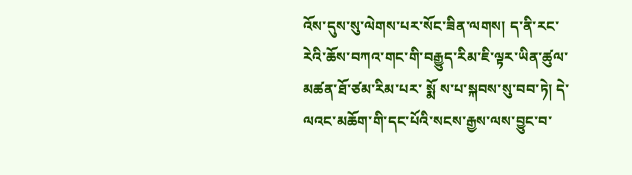འོས་དུས་སུ་ལེགས་པར་སོང་ཟིན་ལགས། ད་ནི་རང་རེའི་ཆོས་བཀའ་གང་གི་བརྒྱུད་རིམ་ཇི་ལྟར་ཡིན་ཚུལ་མཚན་ཐོ་ཙམ་རིམ་པར་ སྨོ ས་པ་སྐབས་སུ་བབ་ཏེ། དེ་ལའང་མཆོག་གི་དང་པོའི་སངས་རྒྱས་ལས་བྱུང་བ་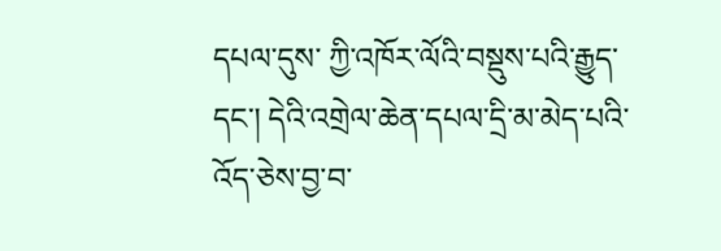དཔལ་དུས་ ཀྱི་འཁོར་ལོའི་བསྡུས་པའི་རྒྱུད་དང་། དེའི་འགྲེལ་ཆེན་དཔལ་དྲི་མ་མེད་པའི་འོད་ཅེས་བྱ་བ་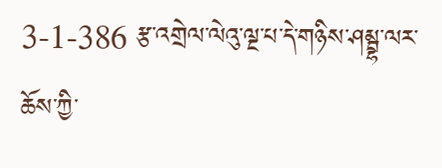3-1-386 རྩ་འགྲེལ་ལེའུ་ལྔ་པ་དེ་གཉིས་ཤམྦྷ་ལར་ཆོས་ཀྱི་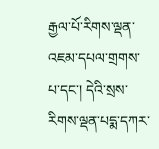རྒྱལ་པོ་རིགས་ལྡན་འཇམ་དཔལ་གྲགས་ པ་དང་། དེའི་སྲས་རིགས་ལྡན་པདྨ་དཀར་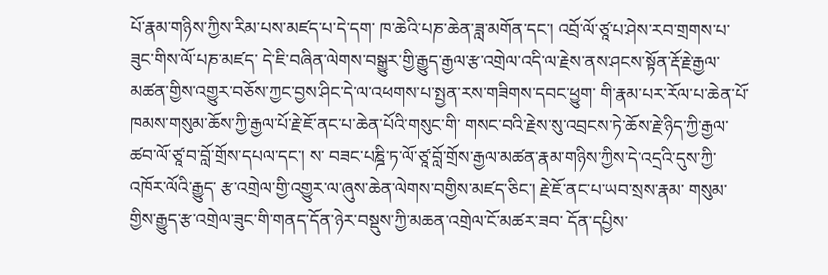པོ་རྣམ་གཉིས་ཀྱིས་རིམ་པས་མཛད་པ་དེ་དག་ ཁ་ཆེའི་པཎ་ཆེན་ཟླ་མགོན་དང་། འབྲོ་ལོ་ཙཱ་པ་ཤེས་རབ་གྲགས་པ་ཟུང་གིས་ལོ་པཎ་མཛད་ དེ་ཇི་བཞིན་ལེགས་བསྒྱུར་གྱི་རྒྱུད་རྒྱལ་རྩ་འགྲེལ་འདི་ལ་རྗེས་ནས་ཤངས་སྟོན་རྡོ་རྗེ་རྒྱལ་ མཚན་གྱིས་འགྱུར་བཅོས་ཀྱང་བྱས་ཤིང་དེ་ལ་འཕགས་པ་སྤྱན་རས་གཟིགས་དབང་ཕྱུག་ གི་རྣམ་པར་རོལ་པ་ཆེན་པོ་ཁམས་གསུམ་ཆོས་ཀྱི་རྒྱལ་པོ་རྗེ་ཇོ་ནང་པ་ཆེན་པོའི་གསུང་གི་ གསང་བའི་རྗེས་སུ་འབྲངས་ཏེ་ཆོས་རྗེ་ཉིད་ཀྱི་རྒྱལ་ཚབ་ལོ་ཙཱ་བ་བློ་གྲོས་དཔལ་དང་། ས་ བཟང་པཎྜི་ཏ་ལོ་ཙཱ་བློ་གྲོས་རྒྱལ་མཚན་རྣམ་གཉིས་ཀྱིས་དེ་འདྲའི་དུས་ཀྱི་འཁོར་ལོའི་རྒྱུད་ རྩ་འགྲེལ་གྱི་འགྱུར་ལ་ཞུས་ཆེན་ལེགས་བགྱིས་མཛད་ཅིང་། རྗེ་ཇོ་ནང་པ་ཡབ་སྲས་རྣམ་ གསུམ་གྱིས་རྒྱུད་རྩ་འགྲེལ་ཟུང་གི་གནད་དོན་ཉེར་བསྡུས་ཀྱི་མཆན་འགྲེལ་ངོ་མཚར་ཟབ་ དོན་དཔྱིས་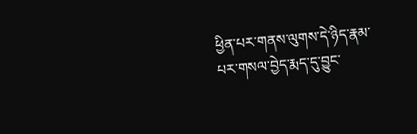ཕྱིན་པར་གནས་ལུགས་དེ་ཉིད་རྣམ་པར་གསལ་བྱེད་རྨད་དུ་བྱུང་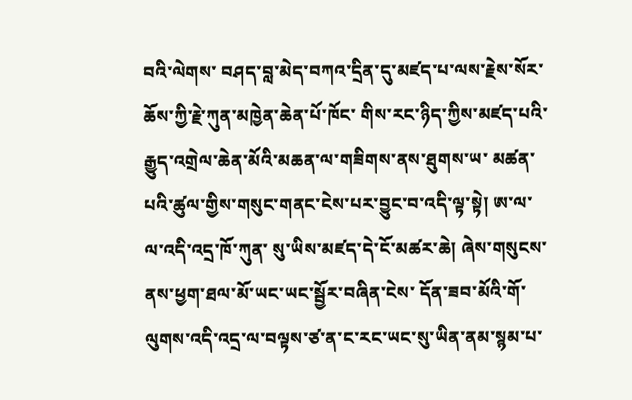བའི་ལེགས་ བཤད་བླ་མེད་བཀའ་དྲིན་དུ་མཛད་པ་ལས་རྗེས་སོར་ཆོས་ཀྱི་རྗེ་ཀུན་མཁྱེན་ཆེན་པོ་ཁོང་ གིས་རང་ཉིད་ཀྱིས་མཛད་པའི་རྒྱུད་འགྲེལ་ཆེན་མོའི་མཆན་ལ་གཟིགས་ནས་ཐུགས་ཡ་ མཚན་པའི་ཚུལ་གྱིས་གསུང་གནང་ངེས་པར་བྱུང་བ་འདི་ལྟ་སྟེ། ཨ་ལ་ལ་འདི་འདྲ་ཁོ་ཀུན་ སུ་ཡིས་མཛད་དེ་ངོ་མཚར་ཆེ། ཞེས་གསུངས་ནས་ཕྱག་ཐལ་མོ་ཡང་ཡང་སྦྱོར་བཞིན་ངེས་ དོན་ཟབ་མོའི་གོ་ལུགས་འདི་འདྲ་ལ་བལྟས་ཙ་ན་ང་རང་ཡང་སུ་ཡིན་ནམ་སྙམ་པ་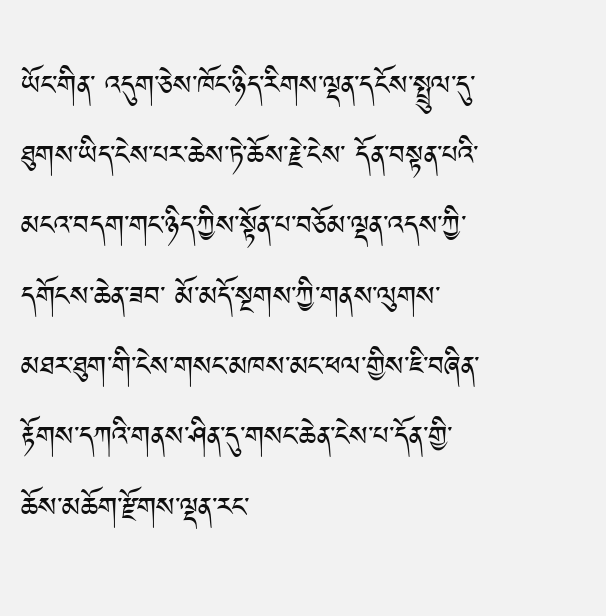ཡོང་གིན་ འདུག་ཅེས་ཁོང་ཉིད་རིགས་ལྡན་དངོས་སྤྲུལ་དུ་ཐུགས་ཡིད་ངེས་པར་ཆེས་ཏེ་ཆོས་རྗེ་ངེས་ དོན་བསྟན་པའི་མངའ་བདག་གང་ཉིད་ཀྱིས་སྟོན་པ་བཅོམ་ལྡན་འདས་ཀྱི་དགོངས་ཆེན་ཟབ་ མོ་མདོ་སྔགས་ཀྱི་གནས་ལུགས་མཐར་ཐུག་གི་ངེས་གསང་མཁས་མང་ཕལ་གྱིས་ཇི་བཞིན་ རྟོགས་དཀའི་གནས་ཤིན་དུ་གསང་ཆེན་ངེས་པ་དོན་གྱི་ཆོས་མཆོག་རྫོགས་ལྡན་རང་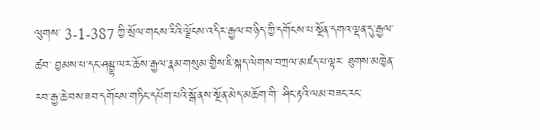ལུགས་ 3-1-387 ཀྱི་སྲོལ་གངས་རིའི་ལྗོངས་འདིར་རྒྱལ་བ་ཉིད་ཀྱི་དགོངས་པ་སྔོན་དགའ་ལྡན་དུ་རྒྱལ་ཚབ་ བྱམས་པ་དང་ཤམྦྷ་ལར་ཆོས་རྒྱལ་རྣམ་གསུམ་གྱིས་ཇི་སྐད་ལེགས་བཀྲལ་མཛད་པ་ལྟར་ ཐུགས་མཁྱེན་རབ་རྒྱ་ཆེ་བས་ཟབ་དགོངས་གཏིང་དཔོག་པའི་སྒོ་ནས་སྔོན་མེད་མཆོག་གི་ ཤིང་རྟའི་ལམ་བཟང་རང་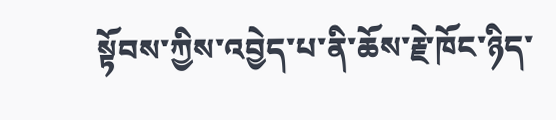སྟོབས་ཀྱིས་འབྱེད་པ་ནི་ཆོས་རྗེ་ཁོང་ཉིད་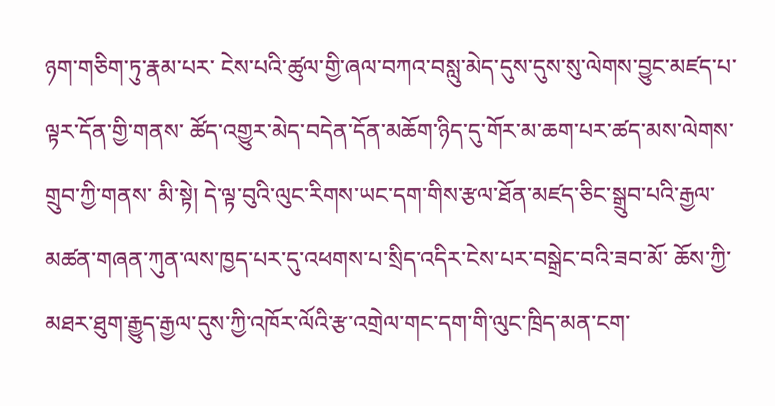ཉག་གཅིག་ཏུ་རྣམ་པར་ ངེས་པའི་ཚུལ་གྱི་ཞལ་བཀའ་བསླུ་མེད་དུས་དུས་སུ་ལེགས་བྱུང་མཛད་པ་ལྟར་དོན་གྱི་གནས་ ཚོད་འགྱུར་མེད་བདེན་དོན་མཆོག་ཉིད་དུ་གོར་མ་ཆག་པར་ཚད་མས་ལེགས་གྲུབ་ཀྱི་གནས་ མི་སྟེ། དེ་ལྟ་བུའི་ལུང་རིགས་ཡང་དག་གིས་རྩལ་ཐོན་མཛད་ཅིང་སྒྲུབ་པའི་རྒྱལ་ མཚན་གཞན་ཀུན་ལས་ཁྱད་པར་དུ་འཕགས་པ་སྲིད་འདིར་ངེས་པར་བསྒྲེང་བའི་ཟབ་མོ་ ཆོས་ཀྱི་མཐར་ཐུག་རྒྱུད་རྒྱལ་དུས་ཀྱི་འཁོར་ལོའི་རྩ་འགྲེལ་གང་དག་གི་ལུང་ཁྲིད་མན་ངག་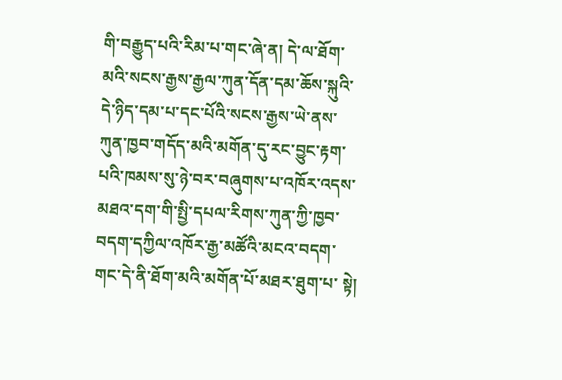གི་བརྒྱུད་པའི་རིམ་པ་གང་ཞེ་ན། དེ་ལ་ཐོག་མའི་སངས་རྒྱས་རྒྱལ་ཀུན་དོན་དམ་ཆོས་སྐུའི་ དེ་ཉིད་དམ་པ་དང་པོའི་སངས་རྒྱས་ཡེ་ནས་ཀུན་ཁྱབ་གདོད་མའི་མགོན་དུ་རང་བྱུང་རྟག་ པའི་ཁམས་སུ་ཉེ་བར་བཞུགས་པ་འཁོར་འདས་མཐའ་དག་གི་སྤྱི་དཔལ་རིགས་ཀུན་ཀྱི་ཁྱབ་ བདག་དཀྱིལ་འཁོར་རྒྱ་མཚོའི་མངའ་བདག་གང་དེ་ནི་ཐོག་མའི་མགོན་པོ་མཐར་ཐུག་པ་ སྟེ།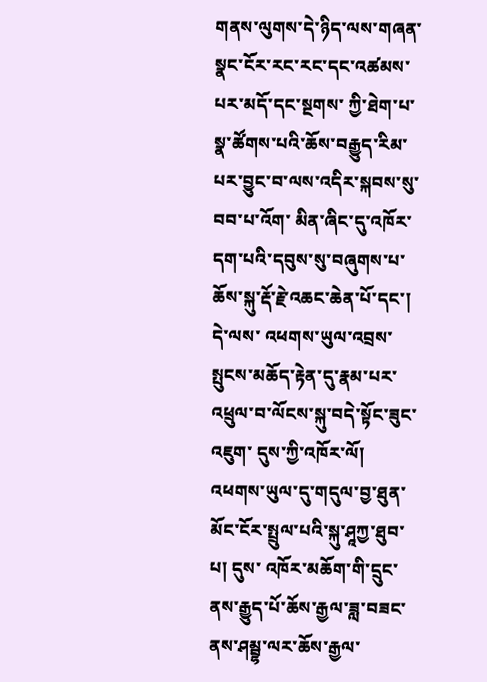གནས་ལུགས་དེ་ཉིད་ལས་གཞན་སྣང་ངོར་རང་རང་དང་འཚམས་པར་མདོ་དང་སྔགས་ ཀྱི་ཐེག་པ་སྣ་ཚོགས་པའི་ཆོས་བརྒྱུད་རིམ་པར་བྱུང་བ་ལས་འདིར་སྐབས་སུ་བབ་པ་འོག་ མིན་ཞིང་དུ་འཁོར་དག་པའི་དབུས་སུ་བཞུགས་པ་ཆོས་སྐུ་རྡོ་རྗེ་འཆང་ཆེན་པོ་དང་། དེ་ལས་ འཕགས་ཡུལ་འབྲས་སྤུངས་མཆོད་རྟེན་དུ་རྣམ་པར་འཕྲུལ་བ་ལོངས་སྐུ་བདེ་སྟོང་ཟུང་འཇུག་ དུས་ཀྱི་འཁོར་ལོ། འཕགས་ཡུལ་དུ་གདུལ་བྱ་ཐུན་མོང་ངོར་སྤྲུལ་པའི་སྐུ་ཤཱཀྱ་ཐུབ་པ། དུས་ འཁོར་མཆོག་གི་དྲུང་ནས་རྒྱུད་པོ་ཆོས་རྒྱལ་ཟླ་བཟང་ནས་ཤམྦྷ་ལར་ཆོས་རྒྱལ་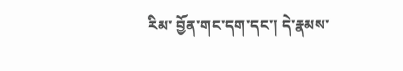རིམ་ བྱོན་གང་དག་དང་། དེ་རྣམས་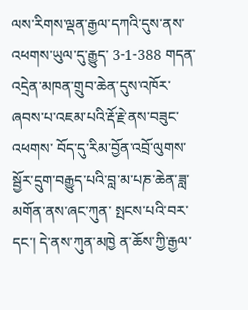ལས་རིགས་ལྡན་རྒྱལ་དཀའི་དུས་ནས་འཕགས་ཡུལ་དུ་རྒྱུད་ 3-1-388 གདན་འདྲེན་མཁན་གྲུབ་ཆེན་དུས་འཁོར་ཞབས་པ་འཇམ་པའི་རྡོ་རྗེ་ནས་བཟུང་འཕགས་ བོད་དུ་རིམ་བྱོན་འབྲོ་ལུགས་སྦྱོར་དྲུག་བརྒྱུད་པའི་བླ་མ་པཎ་ཆེན་ཟླ་མགོན་ནས་ཞང་ཀུན་ སྤངས་པའི་བར་དང་། དེ་ནས་ཀུན་མཁྱེ ན་ཆོས་ཀྱི་རྒྱལ་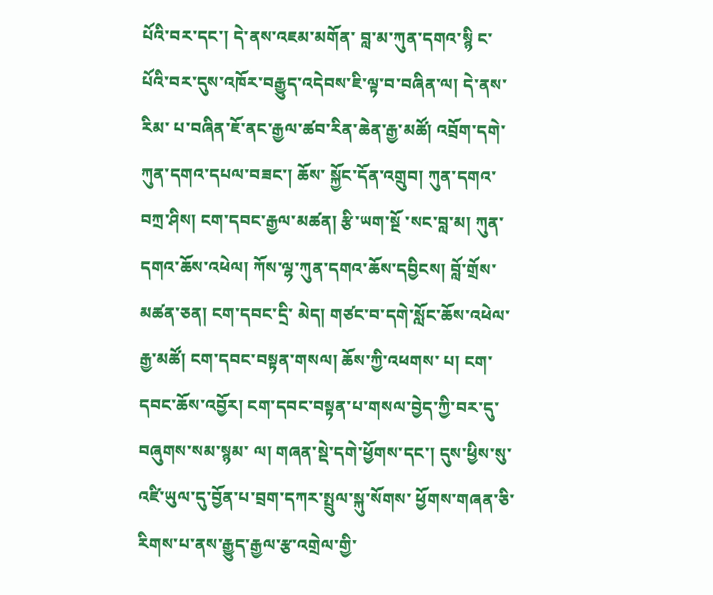པོའི་བར་དང་། དེ་ནས་འཇམ་མགོན་ བླ་མ་ཀུན་དགའ་སྙི ང་པོའི་བར་དུས་འཁོར་བརྒྱུད་འདེབས་ཇི་ལྟ་བ་བཞིན་ལ། དེ་ནས་རིམ་ པ་བཞིན་ཇོ་ནང་རྒྱལ་ཚབ་རིན་ཆེན་རྒྱ་མཚོ། འབྲོག་དགེ་ཀུན་དགའ་དཔལ་བཟང་། ཆོས་ སྐྱོང་དོན་འགྲུབ། ཀུན་དགའ་བཀྲ་ཤིས། ངག་དབང་རྒྱལ་མཚན། རྩི་ཡག་སྔོ ་སང་བླ་མ། ཀུན་ དགའ་ཆོས་འཕེལ། ཀོས་ལྷ་ཀུན་དགའ་ཆོས་དབྱིངས། བློ་གྲོས་མཚན་ཅན། ངག་དབང་དྲི་ མེད། གཙང་བ་དགེ་སློང་ཆོས་འཕེལ་རྒྱ་མཚོ། ངག་དབང་བསྟན་གསལ། ཆོས་ཀྱི་འཕགས་ པ། ངག་དབང་ཆོས་འབྱོར། ངག་དབང་བསྟན་པ་གསལ་བྱེད་ཀྱི་བར་དུ་བཞུགས་སམ་སྙམ་ ལ། གཞན་སྡེ་དགེ་ཕྱོགས་དང་། དུས་ཕྱིས་སུ་འཛི་ཡུལ་དུ་བྱོན་པ་བྲག་དཀར་སྤྲུལ་སྐུ་སོགས་ ཕྱོགས་གཞན་ཅི་རིགས་པ་ནས་རྒྱུད་རྒྱལ་རྩ་འགྲེལ་གྱི་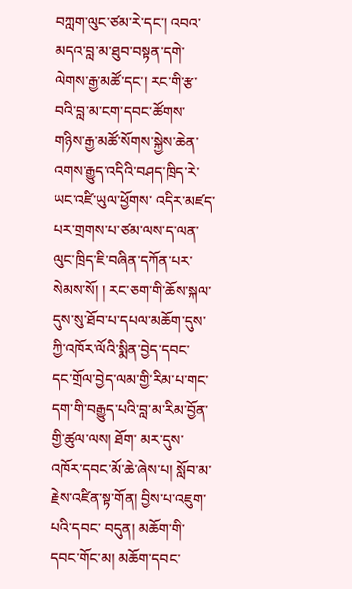བཀླག་ལུང་ཙམ་རེ་དང་། འབའ་ མདའ་བླ་མ་ཐུབ་བསྟན་དགེ་ལེགས་རྒྱ་མཚོ་དང་། རང་གི་རྩ་བའི་བླ་མ་ངག་དབང་ཚོགས་ གཉིས་རྒྱ་མཚོ་སོགས་སྐྱེས་ཆེན་འགས་རྒྱུད་འདིའི་བཤད་ཁྲིད་རེ་ཡང་འཛི་ཡུལ་ཕྱོགས་ འདིར་མཛད་པར་གྲགས་པ་ཙམ་ལས་ད་ལན་ལུང་ཁྲིད་ཇི་བཞིན་དཀོན་པར་སེམས་སོ། ། རང་ཅག་གི་ཆོས་སྐལ་དུས་སུ་ཐོབ་པ་དཔལ་མཆོག་དུས་ཀྱི་འཁོར་ལོའི་སྨིན་བྱེད་དབང་ དང་གྲོལ་བྱེད་ལམ་གྱི་རིམ་པ་གང་དག་གི་བརྒྱུད་པའི་བླ་མ་རིམ་བྱོན་གྱི་ཚུལ་ལས། ཐོག་ མར་དུས་འཁོར་དབང་མོ་ཆེ་ཞེས་པ། སློབ་མ་རྗེས་འཛིན་སྟ་གོན། བྱིས་པ་འཇུག་པའི་དབང་ བདུན། མཆོག་གི་དབང་གོང་མ། མཆོག་དབང་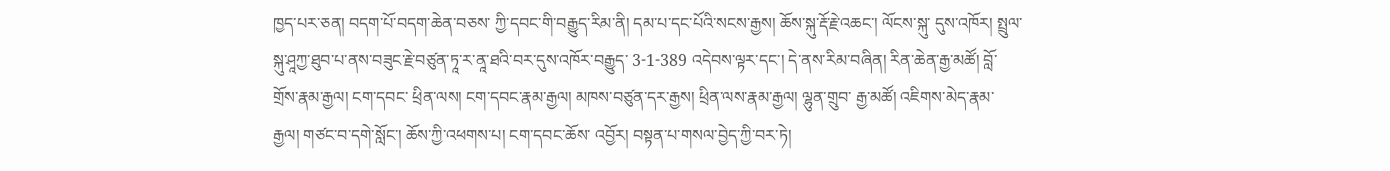ཁྱད་པར་ཅན། བདག་པོ་བདག་ཆེན་བཅས་ ཀྱི་དབང་གི་བརྒྱུད་རིམ་ནི། དམ་པ་དང་པོའི་སངས་རྒྱས། ཆོས་སྐུ་རྡོ་རྗེ་འཆང་། ལོངས་སྐུ་ དུས་འཁོར། སྤྲུལ་སྐུ་ཤཱཀྱ་ཐུབ་པ་ནས་བཟུང་རྗེ་བཙུན་ཏཱ་ར་ནཱ་ཐའི་བར་དུས་འཁོར་བརྒྱུད་ 3-1-389 འདེབས་ལྟར་དང་། དེ་ནས་རིམ་བཞིན། རིན་ཆེན་རྒྱ་མཚོ། བློ་གྲོས་རྣམ་རྒྱལ། ངག་དབང་ ཕྲིན་ལས། ངག་དབང་རྣམ་རྒྱལ། མཁས་བཙུན་དར་རྒྱས། ཕྲིན་ལས་རྣམ་རྒྱལ། ལྷུན་གྲུབ་ རྒྱ་མཚོ། འཇིགས་མེད་རྣམ་རྒྱལ། གཙང་བ་དགེ་སློང་། ཆོས་ཀྱི་འཕགས་པ། ངག་དབང་ཆོས་ འབྱོར། བསྟན་པ་གསལ་བྱེད་ཀྱི་བར་ཏེ།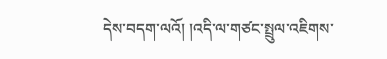དེས་བདག་ལའོ། །འདི་ལ་གཙང་སྤྲུལ་འཇིགས་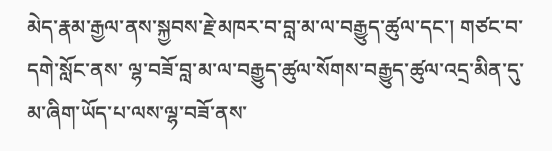མེད་རྣམ་རྒྱལ་ནས་སྐྱབས་རྗེ་མཁར་བ་བླ་མ་ལ་བརྒྱུད་ཚུལ་དང་། གཙང་བ་དགེ་སློང་ནས་ ལྷ་བཟོ་བླ་མ་ལ་བརྒྱུད་ཚུལ་སོགས་བརྒྱུད་ཚུལ་འདྲ་མིན་དུ་མ་ཞིག་ཡོད་པ་ལས་ལྷ་བཟོ་ནས་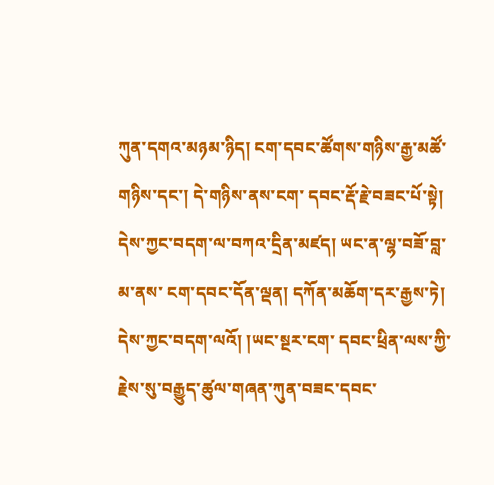ཀུན་དགའ་མཉམ་ཉིད། ངག་དབང་ཚོགས་གཉིས་རྒྱ་མཚོ་གཉིས་དང་། དེ་གཉིས་ནས་ངག་ དབང་རྡོ་རྗེ་བཟང་པོ་སྟེ། དེས་ཀྱང་བདག་ལ་བཀའ་དྲིན་མཛད། ཡང་ན་ལྷ་བཟོ་བླ་མ་ནས་ ངག་དབང་དོན་ལྡན། དཀོན་མཆོག་དར་རྒྱས་ཏེ། དེས་ཀྱང་བདག་ལའོ། །ཡང་སྔར་ངག་ དབང་ཕྲིན་ལས་ཀྱི་རྗེས་སུ་བརྒྱུད་ཚུལ་གཞན་ཀུན་བཟང་དབང་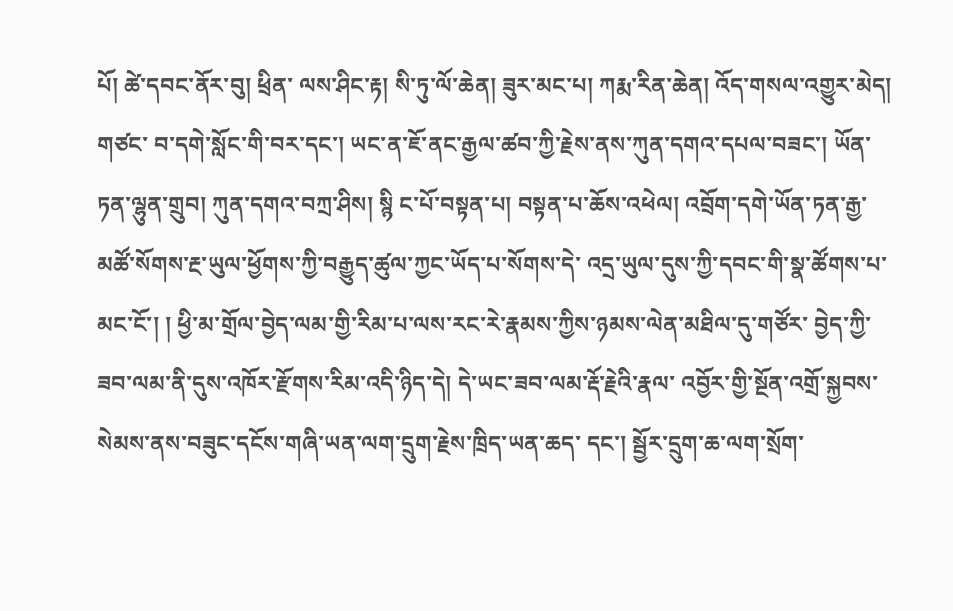པོ། ཚེ་དབང་ནོར་བུ། ཕྲིན་ ལས་ཤིང་རྟ། སི་ཏུ་ལོ་ཆེན། ཟུར་མང་པ། ཀརྨ་རིན་ཆེན། འོད་གསལ་འགྱུར་མེད། གཙང་ བ་དགེ་སློང་གི་བར་དང་། ཡང་ན་ཇོ་ནང་རྒྱལ་ཚབ་ཀྱི་རྗེས་ནས་ཀུན་དགའ་དཔལ་བཟང་། ཡོན་ཏན་ལྷུན་གྲུབ། ཀུན་དགའ་བཀྲ་ཤིས། སྙི ང་པོ་བསྟན་པ། བསྟན་པ་ཆོས་འཕེལ། འབྲོག་དགེ་ཡོན་ཏན་རྒྱ་མཚོ་སོགས་རྔ་ཡུལ་ཕྱོགས་ཀྱི་བརྒྱུད་ཚུལ་ཀྱང་ཡོད་པ་སོགས་དེ་ འདྲ་ཡུལ་དུས་ཀྱི་དབང་གི་སྣ་ཚོགས་པ་མང་ངོ་། ། ཕྱི་མ་གྲོལ་བྱེད་ལམ་གྱི་རིམ་པ་ལས་རང་རེ་རྣམས་ཀྱིས་ཉམས་ལེན་མཐིལ་དུ་གཙོར་ བྱེད་ཀྱི་ཟབ་ལམ་ནི་དུས་འཁོར་རྫོགས་རིམ་འདི་ཉིད་དེ། དེ་ཡང་ཟབ་ལམ་རྡོ་རྗེའི་རྣལ་ འབྱོར་གྱི་སྔོན་འགྲོ་སྐྱབས་སེམས་ནས་བཟུང་དངོས་གཞི་ཡན་ལག་དྲུག་རྗེས་ཁྲིད་ཡན་ཆད་ དང་། སྦྱོར་དྲུག་ཆ་ལག་སྲོག་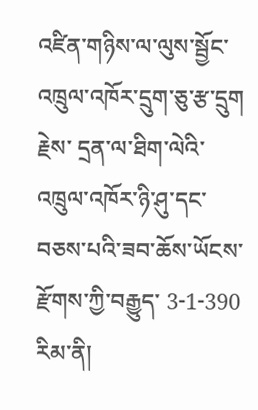འཛིན་གཉིས་ལ་ལུས་སྦྱོང་འཁྲུལ་འཁོར་དྲུག་ཅུ་རྩ་དྲུག རྗེས་ དྲན་ལ་ཐིག་ལེའི་འཁྲུལ་འཁོར་ཉི་ཤུ་དང་བཅས་པའི་ཟབ་ཆོས་ཡོངས་རྫོགས་ཀྱི་བརྒྱུད་ 3-1-390 རིམ་ནི།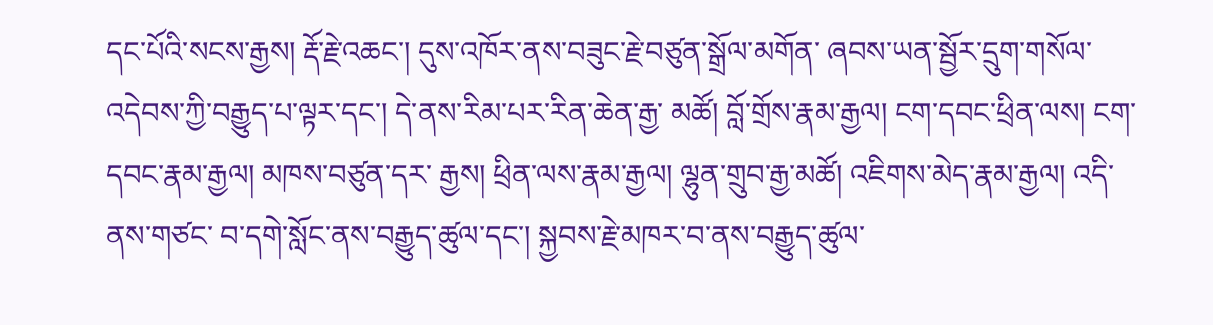དང་པོའི་སངས་རྒྱས། རྡོ་རྗེ་འཆང་། དུས་འཁོར་ནས་བཟུང་རྗེ་བཙུན་སྒྲོལ་མགོན་ ཞབས་ཡན་སྦྱོར་དྲུག་གསོལ་འདེབས་ཀྱི་བརྒྱུད་པ་ལྟར་དང་། དེ་ནས་རིམ་པར་རིན་ཆེན་རྒྱ་ མཚོ། བློ་གྲོས་རྣམ་རྒྱལ། ངག་དབང་ཕྲིན་ལས། ངག་དབང་རྣམ་རྒྱལ། མཁས་བཙུན་དར་ རྒྱས། ཕྲིན་ལས་རྣམ་རྒྱལ། ལྷུན་གྲུབ་རྒྱ་མཚོ། འཇིགས་མེད་རྣམ་རྒྱལ། འདི་ནས་གཙང་ བ་དགེ་སློང་ནས་བརྒྱུད་ཚུལ་དང་། སྐྱབས་རྗེ་མཁར་བ་ནས་བརྒྱུད་ཚུལ་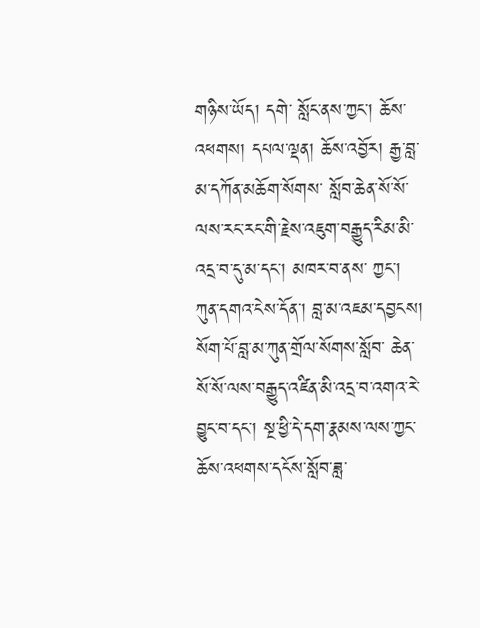གཉིས་ཡོད། དགེ་ སློང་ནས་ཀྱང་། ཆོས་འཕགས། དཔལ་ལྡན། ཆོས་འབྱོར། རྒྱ་བླ་མ་དཀོན་མཆོག་སོགས་ སློབ་ཆེན་སོ་སོ་ལས་རང་རང་གི་རྗེས་འཇུག་བརྒྱུད་རིམ་མི་འདྲ་བ་དུ་མ་དང་། མཁར་བ་ནས་ ཀྱང་། ཀུན་དགའ་ངེས་དོན་། བླ་མ་འཇམ་དབྱངས། སོག་པོ་བླ་མ་ཀུན་གྲོལ་སོགས་སློབ་ ཆེན་སོ་སོ་ལས་བརྒྱུད་འཛིན་མི་འདྲ་བ་འགའ་རེ་བྱུང་བ་དང་། སྔ་ཕྱི་དེ་དག་རྣམས་ལས་ཀྱང་ ཆོས་འཕགས་དངོས་སློབ་ཟླ་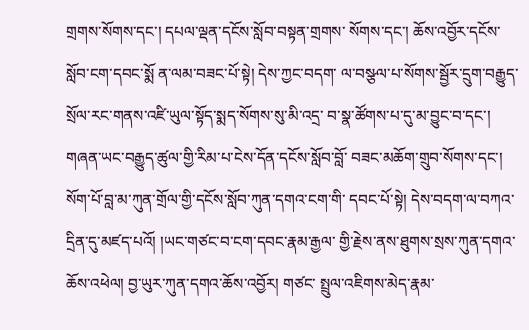གྲགས་སོགས་དང་། དཔལ་ལྡན་དངོས་སློབ་བསྟན་གྲགས་ སོགས་དང་། ཆོས་འབྱོར་དངོས་སློབ་ངག་དབང་སྨོ ན་ལམ་བཟང་པོ་སྟེ། དེས་ཀྱང་བདག་ ལ་བསྩལ་པ་སོགས་སྦྱོར་དྲུག་བརྒྱུད་སྲོལ་རང་གནས་འཛི་ཡུལ་སྟོད་སྨད་སོགས་སུ་མི་འདྲ་ བ་སྣ་ཚོགས་པ་དུ་མ་བྱུང་བ་དང་། གཞན་ཡང་བརྒྱུད་ཚུལ་གྱི་རིམ་པ་ངེས་དོན་དངོས་སློབ་བློ་ བཟང་མཆོག་གྲུབ་སོགས་དང་། སོག་པོ་བླ་མ་ཀུན་གྲོལ་གྱི་དངོས་སློབ་ཀུན་དགའ་ངག་གི་ དབང་པོ་སྟེ། དེས་བདག་ལ་བཀའ་དྲིན་དུ་མཛད་པའོ། །ཡང་གཙང་བ་ངག་དབང་རྣམ་རྒྱལ་ གྱི་རྗེས་ནས་ཐུགས་སྲས་ཀུན་དགའ་ཆོས་འཕེལ། བྱ་ཡུར་ཀུན་དགའ་ཆོས་འབྱོར། གཙང་ སྤྲུལ་འཇིགས་མེད་རྣམ་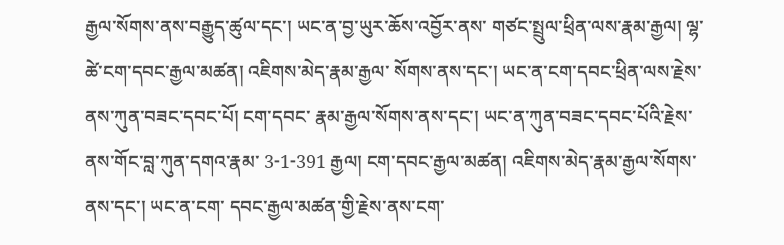རྒྱལ་སོགས་ནས་བརྒྱུད་ཚུལ་དང་། ཡང་ན་བྱ་ཡུར་ཆོས་འབྱོར་ནས་ གཙང་སྤྲུལ་ཕྲིན་ལས་རྣམ་རྒྱལ། ལྷ་ཚེ་ངག་དབང་རྒྱལ་མཚན། འཇིགས་མེད་རྣམ་རྒྱལ་ སོགས་ནས་དང་། ཡང་ན་ངག་དབང་ཕྲིན་ལས་རྗེས་ནས་ཀུན་བཟང་དབང་པོ། ངག་དབང་ རྣམ་རྒྱལ་སོགས་ནས་དང་། ཡང་ན་ཀུན་བཟང་དབང་པོའི་རྗེས་ནས་གོང་བླ་ཀུན་དགའ་རྣམ་ 3-1-391 རྒྱལ། ངག་དབང་རྒྱལ་མཚན། འཇིགས་མེད་རྣམ་རྒྱལ་སོགས་ནས་དང་། ཡང་ན་ངག་ དབང་རྒྱལ་མཚན་གྱི་རྗེས་ནས་ངག་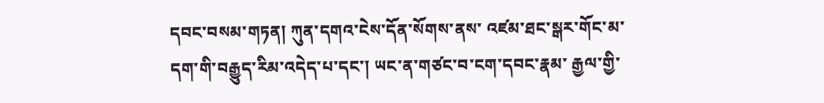དབང་བསམ་གཏན། ཀུན་དགའ་ངེས་དོན་སོགས་ནས་ འཛམ་ཐང་སྒར་གོང་མ་དག་གི་བརྒྱུད་རིམ་འདེད་པ་དང་། ཡང་ན་གཙང་བ་ངག་དབང་རྣམ་ རྒྱལ་གྱི་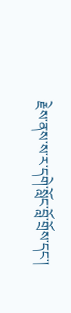རྗེས་ནས་ས་ར་དགེ་སློང་བློ་གྲོས་དང་།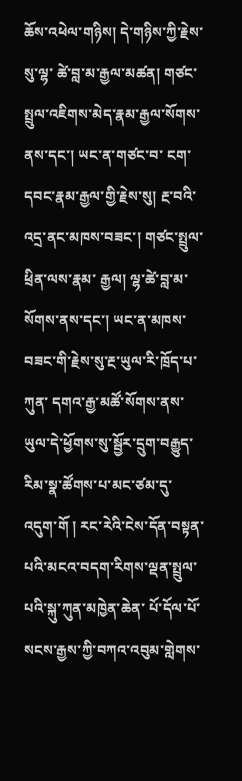ཆོས་འཕེལ་གཉིས། དེ་གཉིས་ཀྱི་རྗེས་སུ་ལྷ་ ཚེ་བླ་མ་རྒྱལ་མཚན། གཙང་སྤྲུལ་འཇིགས་མེད་རྣམ་རྒྱལ་སོགས་ནས་དང་། ཡང་ན་གཙང་བ་ ངག་དབང་རྣམ་རྒྱལ་གྱི་རྗེས་སུ། རྔ་བའི་འདྲ་ནང་མཁས་བཟང་། གཙང་སྤྲུལ་ཕྲིན་ལས་རྣམ་ རྒྱལ། ལྷ་ཚེ་བླ་མ་སོགས་ནས་དང་། ཡང་ན་མཁས་བཟང་གི་རྗེས་སུ་རྔ་ཡུལ་རི་ཁྲོད་པ་ཀུན་ དགའ་རྒྱ་མཚོ་སོགས་ནས་ཡུལ་དེ་ཕྱོགས་སུ་སྦྱོར་དྲུག་བརྒྱུད་རིམ་སྣ་ཚོགས་པ་མང་ཙམ་དུ་ འདུག་གོ ། རང་རེའི་ངེས་དོན་བསྟན་པའི་མངའ་བདག་རིགས་ལྡན་སྤྲུལ་པའི་སྐུ་ཀུན་མཁྱེན་ཆེན་ པོ་དོལ་པོ་སངས་རྒྱས་ཀྱི་བཀའ་འབུམ་གླེགས་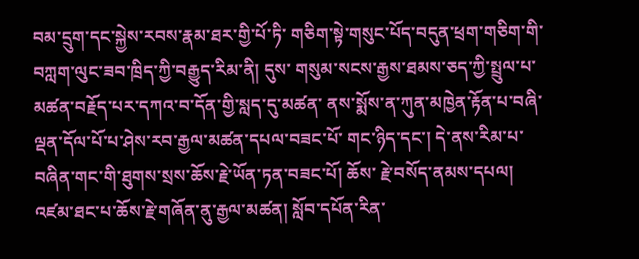བམ་དྲུག་དང་སྐྱེས་རབས་རྣམ་ཐར་གྱི་པོ་ཏི་ གཅིག་སྟེ་གསུང་པོད་བདུན་ཕྲག་གཅིག་གི་བཀླག་ལུང་ཟབ་ཁྲིད་ཀྱི་བརྒྱུད་རིམ་ནི། དུས་ གསུམ་སངས་རྒྱས་ཐམས་ཅད་ཀྱི་སྤྲུལ་པ་མཚན་བརྗོད་པར་དཀའ་བ་དོན་གྱི་སླད་དུ་མཚན་ ནས་སྨོས་ན་ཀུན་མཁྱེན་རྟོན་པ་བཞི་ལྡན་དོལ་པོ་པ་ཤེས་རབ་རྒྱལ་མཚན་དཔལ་བཟང་པོ་ གང་ཉིད་དང་། དེ་ནས་རིམ་པ་བཞིན་གང་གི་ཐུགས་སྲས་ཆོས་རྗེ་ཡོན་ཏན་བཟང་པོ། ཆོས་ རྗེ་བསོད་ནམས་དཔལ། འཛམ་ཐང་པ་ཆོས་རྗེ་གཞོན་ནུ་རྒྱལ་མཚན། སློབ་དཔོན་རིན་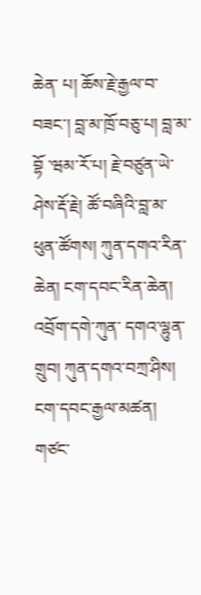ཆེན་ པ། ཆོས་རྗེ་རྒྱལ་བ་བཟང་། བླ་མ་ཁྲོ་བཅུ་པ། བླ་མ་བྷོ ་ཝམ་རོ་པ། རྗེ་བཙུན་ཡེ་ཤེས་རྡོ་རྗེ། ཚོ་བཞིའི་བླ་མ་ཕུན་ཚོགས། ཀུན་དགའ་རིན་ཆེན། ངག་དབང་རིན་ཆེན། འབྲོག་དགེ་ཀུན་ དགའ་ལྷུན་གྲུབ། ཀུན་དགའ་བཀྲ་ཤིས། ངག་དབང་རྒྱལ་མཚན། གཙང་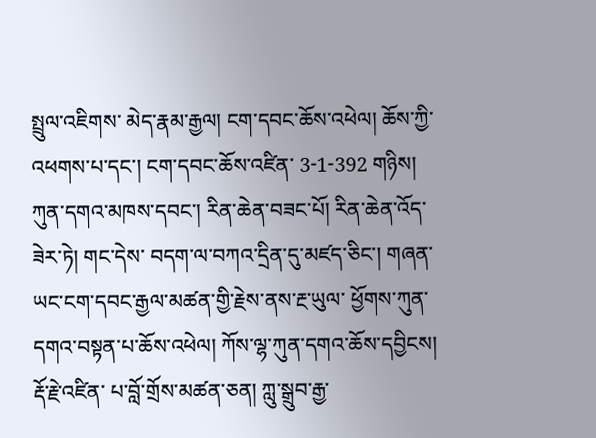སྤྲུལ་འཇིགས་ མེད་རྣམ་རྒྱལ། ངག་དབང་ཆོས་འཕེལ། ཆོས་ཀྱི་འཕགས་པ་དང་། ངག་དབང་ཆོས་འཛིན་ 3-1-392 གཉིས། ཀུན་དགའ་མཁས་དབང་། རིན་ཆེན་བཟང་པོ། རིན་ཆེན་འོད་ཟེར་ཏེ། གང་དེས་ བདག་ལ་བཀའ་དྲིན་དུ་མཛད་ཅིང་། གཞན་ཡང་ངག་དབང་རྒྱལ་མཚན་གྱི་རྗེས་ནས་རྔ་ཡུལ་ ཕྱོགས་ཀུན་དགའ་བསྟན་པ་ཆོས་འཕེལ། ཀོས་ལྷ་ཀུན་དགའ་ཆོས་དབྱིངས། རྡོ་རྗེ་འཛིན་ པ་བློ་གྲོས་མཚན་ཅན། ཀླུ་སྒྲུབ་རྒྱ་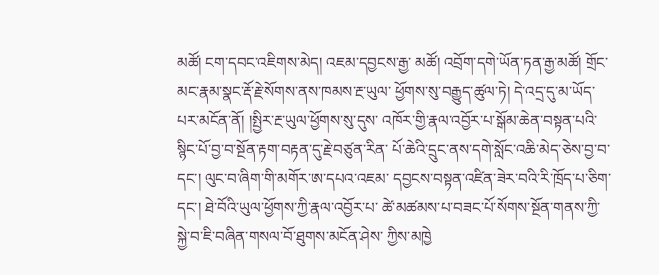མཚོ། ངག་དབང་འཇིགས་མེད། འཇམ་དབྱངས་རྒྱ་ མཚོ། འབྲོག་དགེ་ཡོན་ཏན་རྒྱ་མཚོ། གྲོང་མང་རྣམ་སྣང་རྡོ་རྗེ་སོགས་ནས་ཁམས་རྔ་ཡུལ་ ཕྱོགས་སུ་བརྒྱུད་ཚུལ་ཏེ། དེ་འདྲ་དུ་མ་ཡོད་པར་མངོན་ནོ། །སྤྱིར་རྔ་ཡུལ་ཕྱོགས་སུ་དུས་ འཁོར་གྱི་རྣལ་འབྱོར་པ་སྒོམ་ཆེན་བསྟན་པའི་སྙིང་པོ་བྱ་བ་སྔོན་རྟག་བརྟན་དུ་རྗེ་བཙུན་རིན་ པོ་ཆེའི་དྲུང་ནས་དགེ་སློང་འཆི་མེད་ཅེས་བྱ་བ་དང་། ལུང་བ་ཞིག་གི་མགོར་ཨ་དཔའ་འཇམ་ དབྱངས་བསྟན་འཛིན་ཟེར་བའི་རི་ཁྲོད་པ་ཅིག་དང་། ཐེ་བོའི་ཡུལ་ཕྱོགས་ཀྱི་རྣལ་འབྱོར་པ་ ཚེ་མཚམས་པ་བཟང་པོ་སོགས་སྔོན་གནས་ཀྱི་སྐྱེ་བ་ཇི་བཞིན་གསལ་བོ་ཐུགས་མངོན་ཤེས་ ཀྱིས་མཁྱེ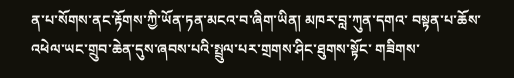ན་པ་སོགས་ནང་རྟོགས་ཀྱི་ཡོན་ཏན་མངའ་བ་ཞིག་ཡིན། མཁར་བླ་ཀུན་དགའ་ བསྟན་པ་ཆོས་འཕེལ་ཡང་གྲུབ་ཆེན་དུས་ཞབས་པའི་སྤྲུལ་པར་གྲགས་ཤིང་ཐུགས་སྟོང་ གཟིགས་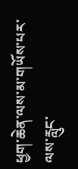ཕྱག་ཆེན་ལས་མ་གཡོས་པར་ལས་རླུང་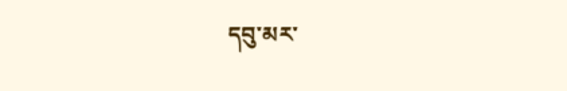དབུ་མར་